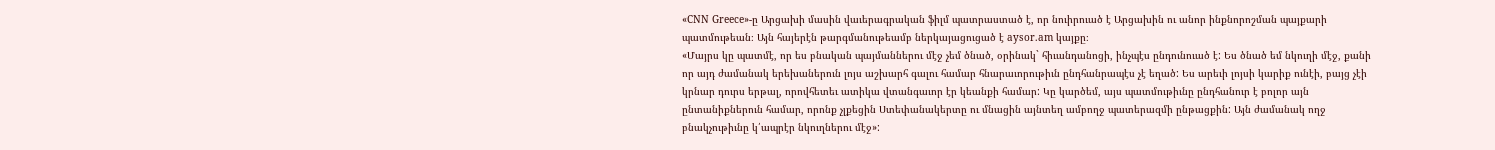«CNN Greece»-ը Արցախի մասին վաւերագրական ֆիլմ պատրաստած է, որ նուիրուած է Արցախին ու անոր ինքնորոշման պայքարի պատմութեան։ Այն հայերէն թարգմանութեամբ ներկայացուցած է aysor.am կայքը։
«Մայրս կը պատմէ, որ ես բնական պայմաններու մէջ չեմ ծնած, օրինակ` հիւանդանոցի, ինչպէս ընդունուած է: Ես ծնած եմ նկուղի մէջ, քանի որ այդ ժամանակ երեխաներուն լոյս աշխարհ գալու համար հնարաւորութիւն ընդհանրապէս չէ եղած: Ես արեւի լոյսի կարիք ունէի, բայց չէի կրնար դուրս երթալ, որովհետեւ ատիկա վտանգաւոր էր կեանքի համար: Կը կարծեմ, այս պատմութիւնը ընդհանուր է բոլոր այն ընտանիքներուն համար, որոնք չլքեցին Ստեփանակերտը ու մնացին այնտեղ ամբողջ պատերազմի ընթացքին: Այն ժամանակ ողջ բնակչութիւնը կ՛ապրէր նկուղներու մէջ»: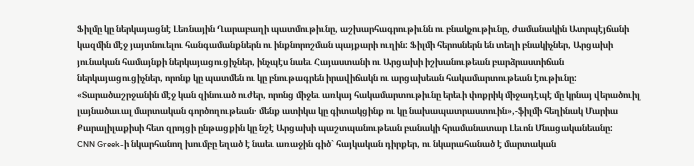Ֆիլմը կը ներկայացնէ Լեռնային Ղարաբաղի պատմութիւնը, աշխարհագրութիւնն ու բնակչութիւնը, ժամանակին Ատրպէյճանի կազմին մէջ յայտնուելու հանգամանքներն ու ինքնորոշման պայքարի ուղին: Ֆիլմի հերոսներն են տեղի բնակիչներ, Արցախի յունական համայնքի ներկայացուցիչներ, ինչպէս նաեւ Հայաստանի ու Արցախի իշխանութեան բարձրաստիճան ներկայացուցիչներ, որոնք կը պատմեն ու կը բնութագրեն իրավիճակն ու արցախեան հակամարտութեան էութիւնը:
«Տարածաշրջանին մէջ կան զինուած ուժեր, որոնց միջեւ առկայ հակամարտութիւնը երեւի փոքրիկ միջադէպէ մը կրնայ վերածուիլ լայնածաւալ մարտական գործողութեան․ մենք ատիկա կը գիտակցինք ու կը նախապատրաստուին»,-ֆիլմի հեղինակ Մարիա Քարալիլաքիսի հետ զրոյցի ընթացքին կը նշէ Արցախի պաշտպանութեան բանակի հրամանատար Լեւոն Մնացականեանը:
CNN Greek-ի նկարհանող խումբը եղած է նաեւ առաջին գիծ` հայկական դիրքեր, ու նկարահանած է մարտական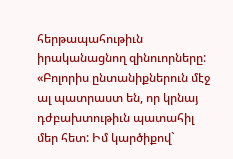հերթապահութիւն իրականացնող զինուորները:
«Բոլորիս ընտանիքներուն մէջ ալ պատրաստ են, որ կրնայ դժբախտութիւն պատահիլ մեր հետ: Իմ կարծիքով`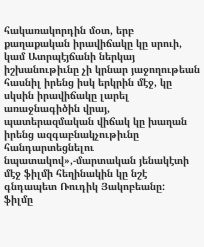հակառակորդին մօտ, երբ քաղաքական իրավիճակը կը սրուի, կամ Ատրպէյճանի ներկայ իշխանութիւնը չի կրնար յաջողութեան հասնիլ իրենց իսկ երկրին մէջ, կը սկսին իրավիճակը լարել առաջնագիծին վրայ, պատերազմական վիճակ կը խաղան իրենց ազգաբնակչութիւնը հանդարտեցնելու նպատակով»,-մարտական յենակէտի մէջ ֆիլմի հեղինակին կը նշէ գնդապետ Ռուդիկ Յակոբեանը:
ֆիլմը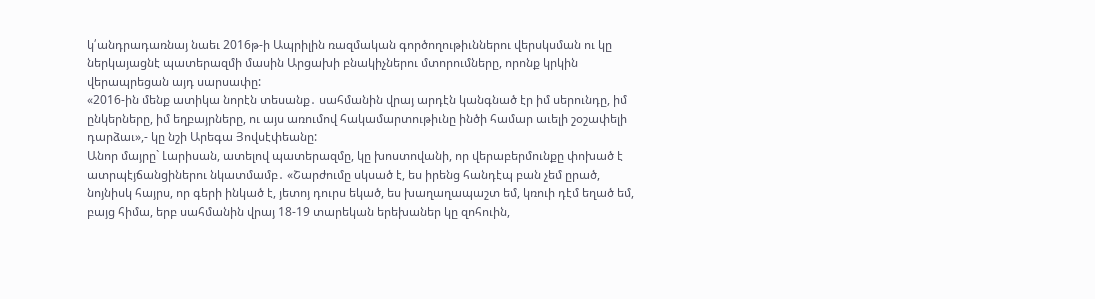կ՛անդրադառնայ նաեւ 2016թ-ի Ապրիլին ռազմական գործողութիւններու վերսկսման ու կը ներկայացնէ պատերազմի մասին Արցախի բնակիչներու մտորումները, որոնք կրկին վերապրեցան այդ սարսափը:
«2016-ին մենք ատիկա նորէն տեսանք․ սահմանին վրայ արդէն կանգնած էր իմ սերունդը, իմ ընկերները, իմ եղբայրները, ու այս առումով հակամարտութիւնը ինծի համար աւելի շօշափելի դարձաւ»,- կը նշի Արեգա Յովսէփեանը:
Անոր մայրը` Լարիսան, ատելով պատերազմը, կը խոստովանի, որ վերաբերմունքը փոխած է ատրպէյճանցիներու նկատմամբ․ «Շարժումը սկսած է, ես իրենց հանդէպ բան չեմ ըրած, նոյնիսկ հայրս, որ գերի ինկած է, յետոյ դուրս եկած, ես խաղաղապաշտ եմ, կռուի դէմ եղած եմ, բայց հիմա, երբ սահմանին վրայ 18-19 տարեկան երեխաներ կը զոհուին,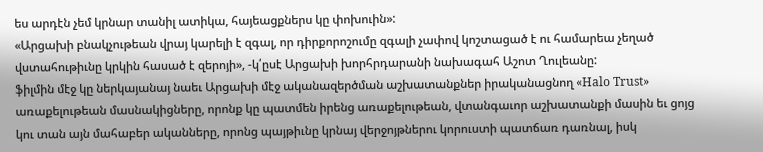ես արդէն չեմ կրնար տանիլ ատիկա, հայեացքներս կը փոխուին»:
«Արցախի բնակչութեան վրայ կարելի է զգալ, որ դիրքորոշումը զգալի չափով կոշտացած է ու համարեա չեղած վստահութիւնը կրկին հասած է զերոյի», -կ՛ըսէ Արցախի խորհրդարանի նախագահ Աշոտ Ղուլեանը:
ֆիլմին մէջ կը ներկայանայ նաեւ Արցախի մէջ ականազերծման աշխատանքներ իրականացնող «Halo Trust» առաքելութեան մասնակիցները, որոնք կը պատմեն իրենց առաքելութեան, վտանգաւոր աշխատանքի մասին եւ ցոյց կու տան այն մահաբեր ականները, որոնց պայթիւնը կրնայ վերջոյթներու կորուստի պատճառ դառնալ, իսկ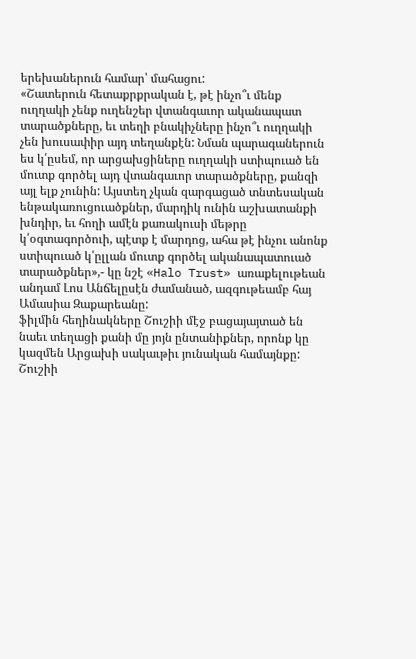երեխաներուն համար՝ մահացու:
«Շատերուն հետաքրքրական է, թէ ինչո՞ւ մենք ուղղակի չենք ուղենշեր վտանգաւոր ականապատ տարածքները, եւ տեղի բնակիչները ինչո՞ւ ուղղակի չեն խուսափիր այդ տեղանքէն: Նման պարագաներուն ես կ՛ըսեմ, որ արցախցիները ուղղակի ստիպուած են մուտք գործել այդ վտանգաւոր տարածքները, քանզի այլ ելք չունին: Այստեղ չկան զարգացած տնտեսական ենթակառուցուածքներ, մարդիկ ունին աշխատանքի խնդիր, եւ հողի ամէն քառակուսի մեթրը կ՛օգտագործուի, պէտք է մարդոց, ահա թէ ինչու անոնք ստիպուած կ՛ըլլան մուտք գործել ականապատուած տարածքներ»,- կը նշէ «Halo Trust» առաքելութեան անդամ Լոս Անճելըսէն ժամանած, ազգութեամբ հայ Ամասիա Զաքարեանը:
ֆիլմին հեղինակները Շուշիի մէջ բացայայտած են նաեւ տեղացի քանի մը յոյն ընտանիքներ, որոնք կը կազմեն Արցախի սակաւթիւ յունական համայնքը:
Շուշիի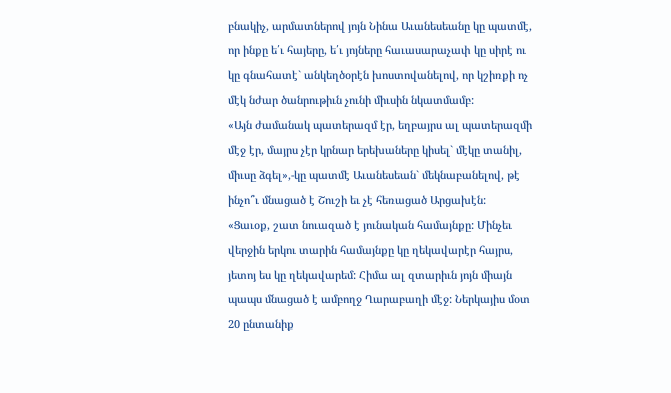բնակիչ, արմատներով յոյն Նինա Աւանեսեանը կը պատմէ, որ ինքը ե՛ւ հայերը, ե՛ւ յոյները հաւասարաչափ կը սիրէ ու կը գնահատէ` անկեղծօրէն խոստովանելով, որ կշիռքի ոչ մէկ նժար ծանրութիւն չունի միւսին նկատմամբ:
«Այն ժամանակ պատերազմ էր, եղբայրս ալ պատերազմի մէջ էր, մայրս չէր կրնար երեխաները կիսել` մէկը տանիլ, միւսը ձգել»,-կը պատմէ Աւանեսեան` մեկնաբանելով, թէ ինչո՞ւ մնացած է Շուշի եւ չէ հեռացած Արցախէն:
«Ցաւօք, շատ նուազած է յունական համայնքը: Մինչեւ վերջին երկու տարին համայնքը կը ղեկավարէր հայրս, յետոյ ես կը ղեկավարեմ: Հիմա ալ զտարիւն յոյն միայն պապս մնացած է ամբողջ Ղարաբաղի մէջ: Ներկայիս մօտ 20 ընտանիք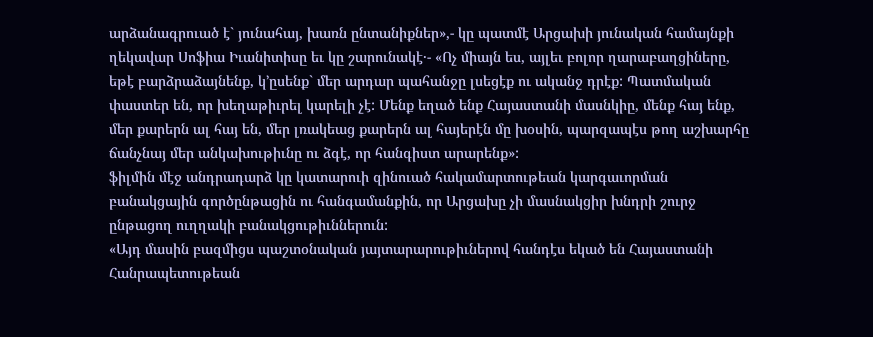արձանագրուած է` յունահայ, խառն ընտանիքներ»,- կը պատմէ Արցախի յունական համայնքի ղեկավար Սոֆիա Իւանիտիսը եւ կը շարունակէ․- «Ոչ միայն ես, այլեւ բոլոր ղարաբաղցիները, եթէ բարձրաձայնենք, կ’ըսենք` մեր արդար պահանջը լսեցէք ու ականջ դրէք: Պատմական փաստեր են, որ խեղաթիւրել կարելի չէ: Մենք եղած ենք Հայաստանի մասնկիը, մենք հայ ենք, մեր քարերն ալ հայ են, մեր լռակեաց քարերն ալ հայերէն մը խօսին, պարզապէս թող աշխարհը ճանչնայ մեր անկախութիւնը ու ձգէ, որ հանգիստ արարենք»:
ֆիլմին մէջ անդրադարձ կը կատարուի զինուած հակամարտութեան կարգաւորման բանակցային գործընթացին ու հանգամանքին, որ Արցախը չի մասնակցիր խնդրի շուրջ ընթացող ուղղակի բանակցութիւններուն:
«Այդ մասին բազմիցս պաշտօնական յայտարարութիւներով հանդէս եկած են Հայաստանի Հանրապետութեան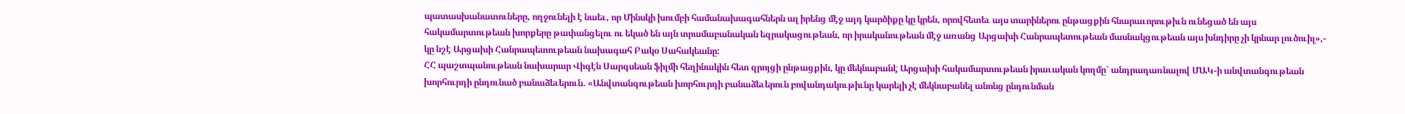պատասխանատուները, ողջունելի է նաեւ, որ Մինսկի խումբի համանախագահներն ալ իրենց մէջ այդ կարծիքը կը կրեն, որովհետեւ այս տարիներու ընթացքին հնարաւորութիւն ունեցած են այս հակամարտութեան խորքերը թափանցելու ու եկած են այն տրամաբանական եզրակացութեան, որ իրականութեան մէջ առանց Արցախի Հանրապետութեան մասնակցութեան այս խնդիրը չի կրնար լուծուիլ»,- կը նշէ Արցախի Հանրապետութեան նախագահ Բակօ Սահակեանը:
ՀՀ պաշտպանութեան նախարար Վիգէն Սարգսեան ֆիլմի հեղինակին հետ զրոյցի ընթացքին, կը մեկնաբանէ Արցախի հակամարտութեան իրաւական կողմը` անդրադառնալով ՄԱԿ-ի անվտանգութեան խորհուրդի ընդունած բանաձեւերուն. «Անվտանգութեան խորհուրդի բանաձեւերուն բովանդակութիւնը կարելի չէ մեկնաբանել անոնց ընդունման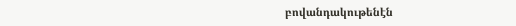բովանդակութենէն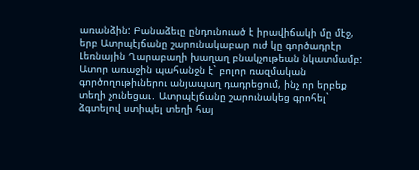առանձին: Բանաձեւը ընդունուած է իրավիճակի մը մէջ, երբ Ատրպէյճանը շարունակաբար ուժ կը գործադրէր Լեռնային Ղարաբաղի խաղաղ բնակչութեան նկատմամբ: Ատոր առաջին պահանջն է` բոլոր ռազմական գործողութիւներու անյապաղ դադրեցում, ինչ որ երբեք տեղի չունեցաւ․ Ատրպէյճանը շարունակեց գրոհել` ձգտելով ստիպել տեղի հայ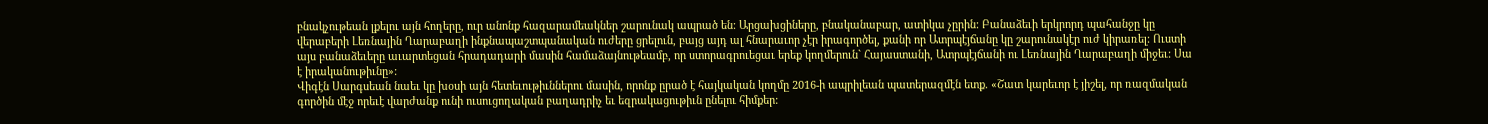բնակչութեան լքելու այն հողերը, ուր անոնք հազարամեակներ շարունակ ապրած են: Արցախցիները, բնականաբար, ատիկա չըրին: Բանաձեւի երկրորդ պահանջը կը վերաբերի Լեռնային Ղարաբաղի ինքնապաշտպանական ուժերը ցրելուն, բայց այդ ալ հնարաւոր չէր իրագործել, քանի որ Ատրպէյճանը կը շարունակէր ուժ կիրառել: Ուստի այս բանաձեւերը աւարտեցան հրադադարի մասին համաձայնութեամբ, որ ստորագրուեցաւ երեք կողմերուն` Հայաստանի, Ատրպէյճանի ու Լեռնային Ղարաբաղի միջեւ: Սա է իրականութիւնը»:
Վիգէն Սարգսեան նաեւ կը խօսի այն հետեւութիւններու մասին, որոնք ըրած է հայկական կողմը 2016-ի ապրիլեան պատերազմէն ետք. «Շատ կարեւոր է յիշել, որ ռազմական գործին մէջ որեւէ վարժանք ունի ուսուցողական բաղադրիչ եւ եզրակացութիւն ընելու հիմքեր: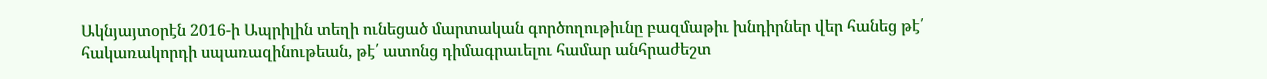Ակնյայտօրէն 2016-ի Ապրիլին տեղի ունեցած մարտական գործողութիւնը բազմաթիւ խնդիրներ վեր հանեց թէ՛ հակառակորդի սպառազինութեան, թէ՛ ատոնց դիմագրաւելու համար անհրաժեշտ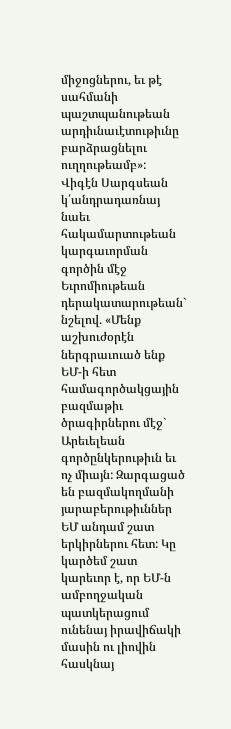միջոցներու, եւ թէ սահմանի պաշտպանութեան արդիւնաւէտութիւնը բարձրացնելու ուղղութեամբ»:
Վիգէն Սարգսեան կ՛անդրադառնայ նաեւ հակամարտութեան կարգաւորման գործին մէջ Եւրոմիութեան դերակատարութեան` նշելով. «Մենք աշխուժօրէն ներգրաւուած ենք ԵՄ-ի հետ համագործակցային բազմաթիւ ծրագիրներու մէջ` Արեւելեան գործընկերութիւն եւ ոչ միայն: Զարգացած են բազմակողմանի յարաբերութիւններ ԵՄ անդամ շատ երկիրներու հետ: Կը կարծեմ շատ կարեւոր է, որ ԵՄ-ն ամբողջական պատկերացում ունենայ իրավիճակի մասին ու լիովին հասկնայ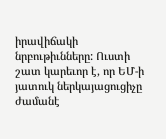իրավիճակի նրբութիւնները: Ուստի շատ կարեւոր է, որ ԵՄ-ի յատուկ ներկայացուցիչը ժամանէ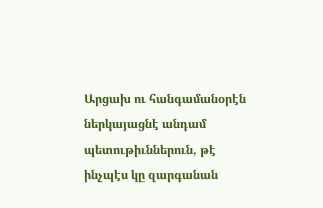Արցախ ու հանգամանօրէն ներկայացնէ անդամ պետութիւններուն, թէ ինչպէս կը զարգանան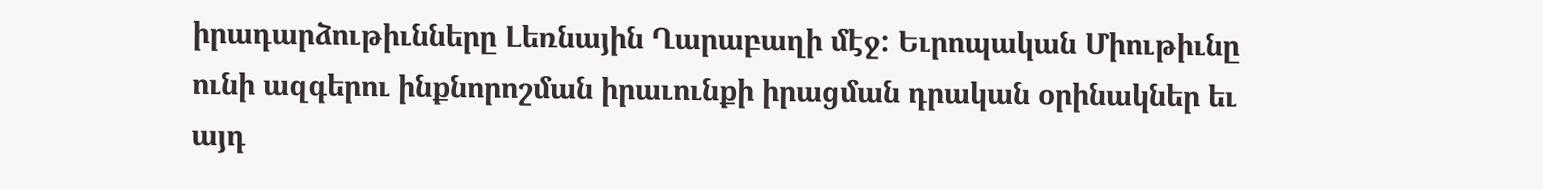իրադարձութիւնները Լեռնային Ղարաբաղի մէջ: Եւրոպական Միութիւնը ունի ազգերու ինքնորոշման իրաւունքի իրացման դրական օրինակներ եւ այդ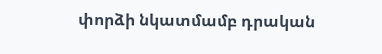փորձի նկատմամբ դրական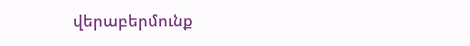վերաբերմունք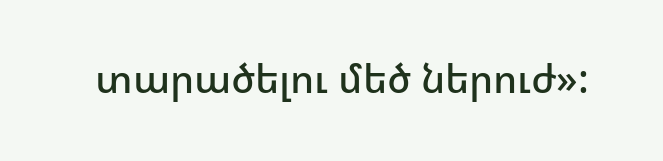տարածելու մեծ ներուժ»: